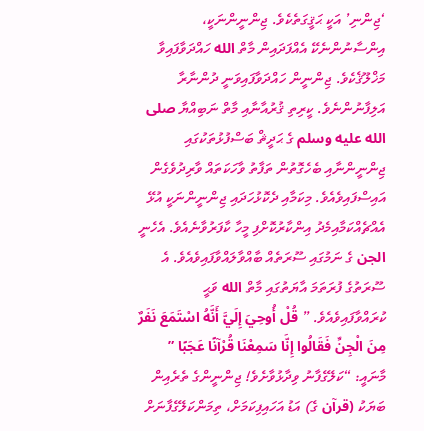‘ޖިންނި’ އަކީ ޙަޤީގަތެކެވެ. ޖިންނީންނަކީ، އިންސާނުންނެކޭ އެއްފަދައިން މާތް الله ހައްދަވާފައިވާ މަޚްލޫޤެކެވެ. ޖިންނީން ހައްދަވާފައިވަނީ ދުންނާރާ އަލިފާނުންނެވެ. ކީރިތި ޤުރުއާނާއި މާތް ނަބިއްޔާ صلى الله عليه وسلم ގެ ޙަދީޘް ބަސްފުޅުތަކުގައި ޖިންނީންނާއި ބެހެގޮތުން ތަފާތު ވާހަކަތައް ވާރިދުވެގެން އައިސްފައިވެއެވެ. މިކަމާއި ދެކޮޅުހަދައި ޖިންނީންނަކީ އުޅޭ އެއްޗެއްކަމާއިމެދު އިންކާރުކޮށްފި މީހާ ކާފަރުވާނެއެވެ. އެހެނީ الجن ގެ ނަމުގައި ސޫރަތެއް ބާއްވާލައްވާފައިވެއެވެ. އެ ސޫރަތުގެ ފުރަތަމަ އާޔަތުގައި މާތް الله ވަޙީ ކުރައްވާފައިވެއެވެ. ” قُلْ أُوحِيَ إِلَيَّ أَنَّهُ اسْتَمَعَ نَفَرٌ مِنَ الْجِنِّ فَقَالُوا إِنَّا سَمِعْنَا قُرْآنًا عَجَبًا ”
މާނައީ: “ކަލޭގެފާނު ވިދާޅުވާށެވެ! ޖިންނީންގެ ތެރެއިން ބަޔަކު (قرآن ގެ) އަޑު އަހައިފިކަމަށް، ތިމަންކަލޭގެފާނަށް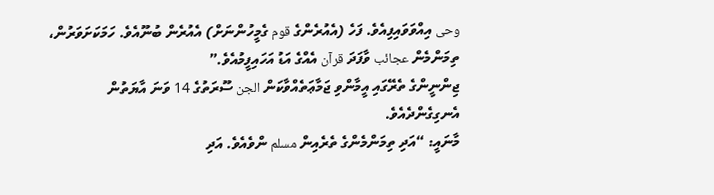وحى އިއްވަވައިފިއެވެ. ފަހެ (އެއުރެންގެ قوم ގެމީހުންނަށް) އެއުރެން ބުނޫއެވެ. ހަމަކަށަވަރުން، ތިމަންމެން عجائب ވާފަދަ قرآن އެއްގެ އަޑު އަހައިފީމުއެވެ.”
ޖިންނީންގެ ތެރޭގައި އީމާންވި ޖަމާޢަތެއްވާކަން الجن ސޫރަތުގެ 14 ވަނަ އާޔަތުން އެނގިގެންދެއެވެ.
މާނައީ: “އަދި ތިމަންމެންގެ ތެރެއިން مسلم ންވެއެވެ. އަދި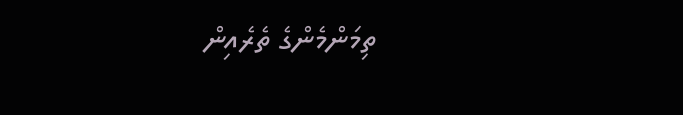ތިމަންމެންގެ ތެރެއިން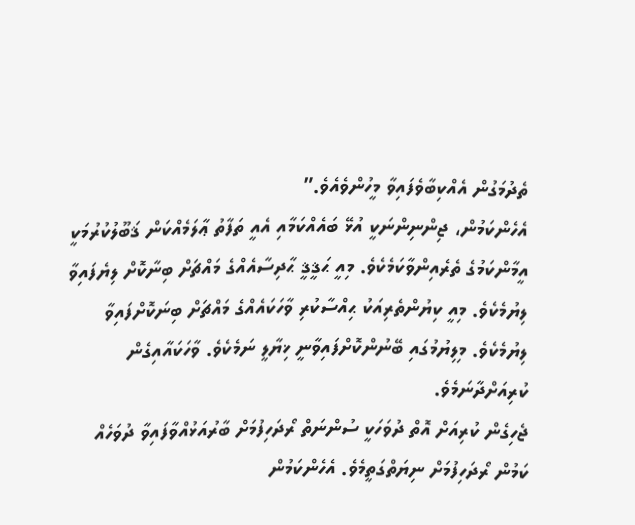ތެދުމަގުން އެއްކިބާވެފައިވާ މީހުންވެއެވެ.”
އެހެންކަމުން، ޖިންނިންނަކީ އުޅޭ ބައެއްކަމާއި އެއީ ތަފާތު ޢާލަމެއްކަން ޤަބޫލުކުރުމަކީ އީމާންކަމުގެ ތެރެއިންވާކަމެކެވެ. މިއީ ޙަޤީޤީ ޙާދިސާއެއްގެ މައްޗަށް ބިނާކޮށް ލިޔެފައިވާ ލިޔުމެކެވެ. މިއީ ކިޔުންތެރިއަކު ޙިއްސާކުރި ވާހަކައެއްގެ މައްޗަށް ބިނަކޮށްފައިވާ ލިޔުމެކެވެ. މިލިޔުމުގައި ބޭނުންކޮށްފައިވާނީ ޚިޔާލީ ނަމެކެވެ. ވާހަކައާއިގެން ކުރިއަށްދާނަމެވެ.
ޖެހިގެން ކުރިއަށް އޮތް ދުވަހަކީ ސުންނަތް ރޯދަހިފުމަށް ބާރުއަޅުއްވާފައިވާ ދުވަހެއް ކަމުން ރޯދަހިފުމަށް ނިޔަތްގަތީމެވެ. އެހެންކަމުން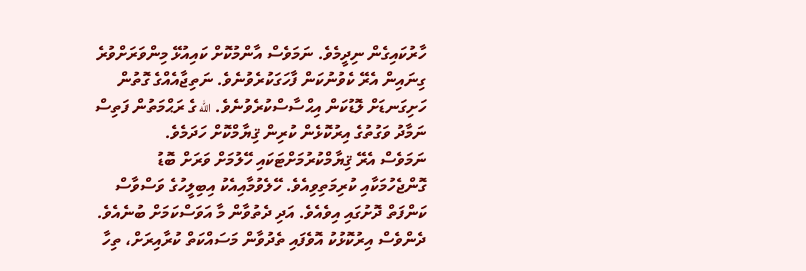ހާރުކައިގެން ނިދީމެވެ. ނަމަވެސް އާންމުކޮށް ކައިއުޅޭ މިންވަރަށްވުރެ ގިނައިން އެރޭ ކެވުނުކަން ފާހަގަކުރެވުނެވެ. ނަތިޖާއެއްގެ ގޮތުން ހަށިގަނޑަށް ލޮޑުކަން އިޙްސާސްކުރެވުނެވެ. الله ގެ ރަޙްމަތުން ފަތިސް ނަމާދު ވަގުތުގެ އިރުކޮޅެން ކުރިން ޤިޔާމްކޮށް ހަދަމެވެ.
ނަމަވެސް އެރޭ ޤިޔާމްކުރުމަށްޓަކައި ހޭލުމަށް ވަރަށް ބޮޑު ގޮންޖެހުމަކާއި ކުރިމަތިވިއެވެ. ހޭލެވުމާއިއެކު އިބިލީހުގެ ވަސްވާސް ކަންފަތް ދޮށުގައި އިވެއެވެ. އަދި ދެތުވާން މާ އަވަސްކަމަށް ބުނެއެވެ. ދެންވެސް އިރުކޮޅުކު އޮވެފައި ތެދުވާން މަސައްކަތް ކުރާއިރަށް، ތިހާ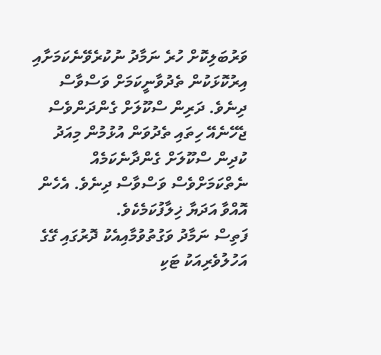ވަރުބަލިކޮށް ހުރެ ނަމާދު ނުކުރެވޭނެކަމަށާއި އިރުކޮޅަކުން ތެދުވާނީކަމަށް ވަސްވާސް ދިނެވެ. ދަރިން ސްކޫލަށް ގެންދަންވެސް ޖެހޭނެއޭ ހިތައި ތެދުވަން އުޅުމުން މިއަދު ކުދިން ސްކޫލަށް ގެންދާނެކަމެއް ނެތްކަމަށްވެސް ވަސްވާސް ދިނެވެ. އެހެން އޮއްވާ އަދަޔާ ޚިލާފުކަމެކެވެ.
ފަތިސް ނަމާދު ވަގުތުވުމާއިއެކު ދޮރުގައި ގޭގެ އަހުލުވެރިއަކު ޓަކި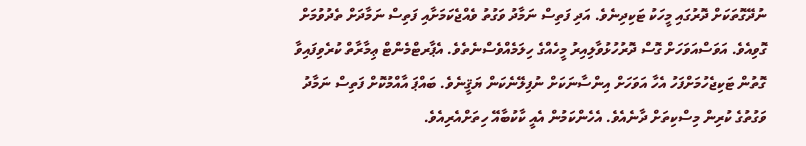ނުދޭގޮތަކަށް ދޮރުގައި މީހަކު ޓަކިދިނެވެ. އަދި ފަތިސް ނަމާދު ވަގުތު ވެއްޖެކަމަށާއި ފަތިސް ނަމާދަށް ތެދުވުމަށް ގޮވިއެވެ. އަވަސްއަވަހަށް ގޮސް ދޮރުހުޅުވާލިއިރު މީހެއްގެ ހިލަމެއްވެސްނެތެވެ. އެޕާރޓްމެންޓް ޢިމާރާތް ކުރެވިފައިވާ ގޮތުން ޓަކިޖެހުމަށްފަހު އެހާ އަވަހަށް އިންސާނަކަށް ނުފިލޭނެކަން ޔަޤީނެވެ. ބައްޕަ އާއްމުކޮށް ފަތިސް ނަމާދު ވަގުތުގެ ކުރިން މިސްކިތަށް ދާނެއެވެ. އެހެންކަމުން އެއީ ކާކުބާއޭ ހިތަށްއެރިއެވެ.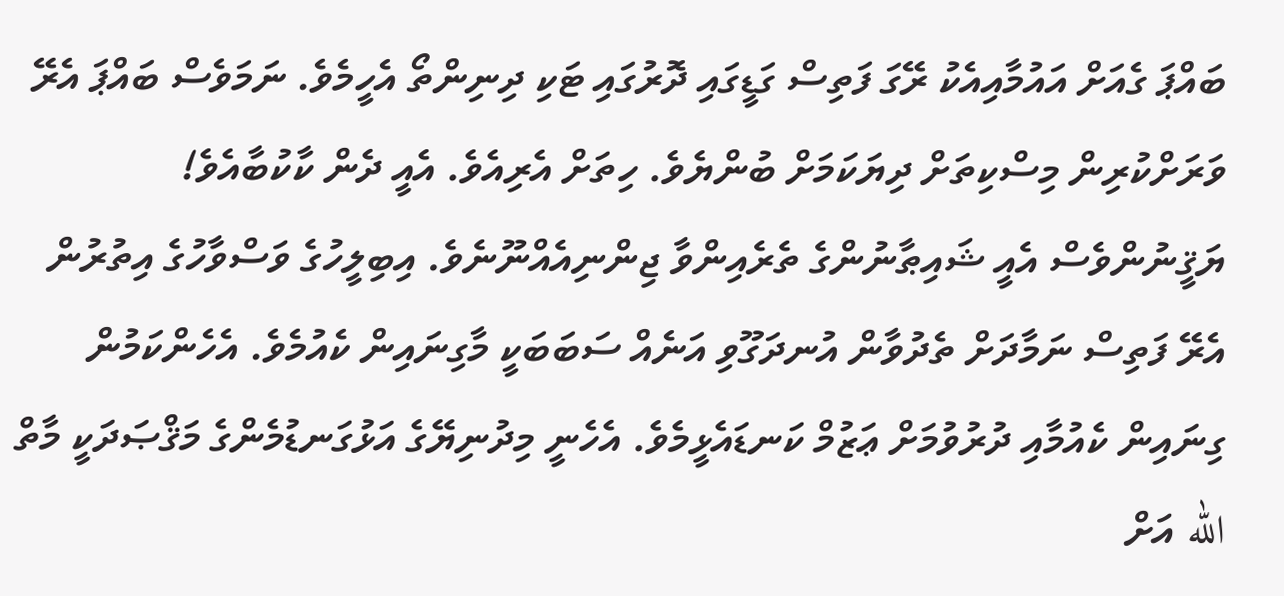ބައްޕަ ގެއަށް އައުމާއިއެކު ރޭގަ ފަތިސް ގަޑީގައި ދޮރުގައި ޓަކި ދިނިންތޯ އެހީމެވެ. ނަމަވެސް ބައްޕަ އެރޭ ވަރަށްކުރިން މިސްކިތަށް ދިޔަކަމަށް ބުންޔެވެ. ހިތަށް އެރިއެވެ. އެއީ ދެން ކާކުބާއެވެ!
ޔަޤީނުންވެސް އެއީ ޝައިޠާނުންގެ ތެރެއިންވާ ޖިންނިއެއްނޫނެވެ. އިބިލީހުގެ ވަސްވާހުގެ އިތުރުން އެރޭ ފަތިސް ނަމާދަށް ތެދުވާން އުނދަގޫވި އަނެއް ސަބަބަކީ މާގިނައިން ކެއުމެވެ. އެހެންކަމުން ގިނައިން ކެއުމާއި ދުރުވުމަށް ޢަޒުމް ކަނޑައެޅީމެވެ. އެހެނީ މިދުނިޔޭގެ އަޅުގަނޑުމެންގެ މަޤްޞަދަކީ މާތް الله އަށް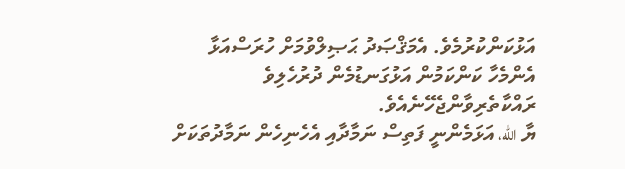އަޅުކަންކުރުމެވެ. އެމަޤްޞަދު ޙަޞިލްވުމަށް ހުރަސްއަޅާ އެންމެހާ ކަންކަމުން އަޅުގަނޑުމެން ދުރުހެލިވެ ރައްކާތެރިވާންޖެހޭނެއެވެ.
ޔާ الله، އަޅަމެންނީ ފަތިސް ނަމާދާއި އެހެނިހެން ނަމާދުތަކަށް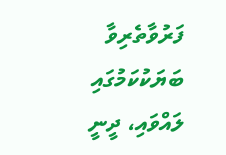ފަރުވާތެރިވާ ބަޔަކުކަމުގައި ލައްވައި، ދީނީ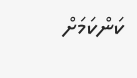ކަންކަމަށް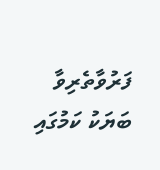ފަރުވާތެރިވާ ބަޔަކު ކަމުގައި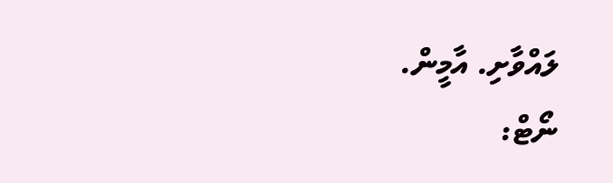ލައްވާށި. އާމީން.
ނޯޓް: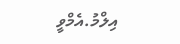އިލްމު.އެމްވީ